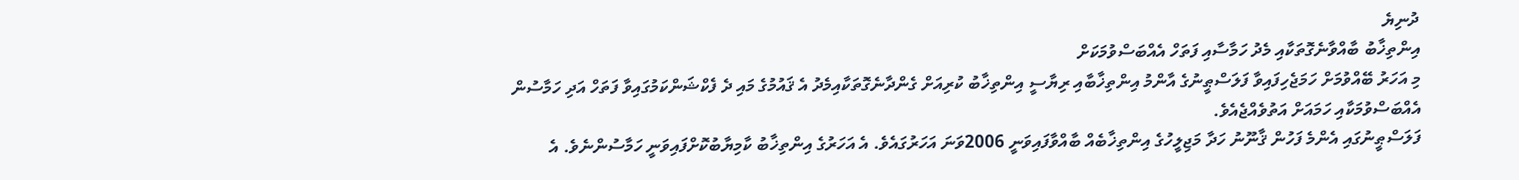ދުނިޔެ
އިންތިޚާބު ބާއްވާނެގޮތަކާއި މެދު ހަމާސާއި ފަތަހް އެއްބަސްވުމަކަށް
މި އަހަރު ބޭއްވުމަށް ހަމަޖެހިފައިވާ ފަލަސްޠީނުގެ އާންމު އިންތިޚާބާއި ރިޔާސީ އިންތިޚާބު ކުރިއަށް ގެންދާނެގޮތަކާއިމެދު އެ ޤައުމުގެ މައި ދެ ފެކްޝަންކަމުގައިވާ ފަތަހް އަދި ހަމާސުން އެއްބަސްވުމަކާއި ހަމައަށް އަތުވެއްޖެއެވެ.
ފަލަސްޠީނުގައި އެންމެ ފަހުން ޤާނޫނު ހަދާ މަޖިލީހުގެ އިންތިޚާބެއް ބާއްވާފައިވަނީ 2006ވަނަ އަހަރުގައެވެ. އެ އަހަރުގެ އިންތިޚާބު ކާމިޔާބުކޮށްފައިވަނީ ހަމާސުންނެވެ. އެ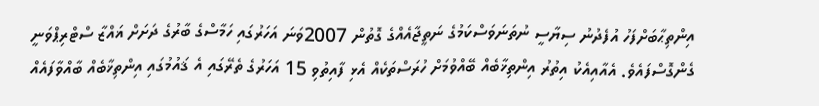އިންތިޙާބަށްފަހު އުފެދުނު ސިޔާސީ ނުތަނަވަސްކަމުގެ ނަތީޖާއެއްގެ ގޮތުން 2007ވަނަ އަހަރުގައި ހަމާސްގެ ބާރުގެ ދަށަށް ޣައްޒާ ސްޓްރިޕްވަނީ ގެންގޮސްފައެވެ. އެއާއިއެކު އިތުރު އިންތިޚާބެއް ބޭއްވުމަށް ހުރަސްތަކެއް އެޅި ފާއިތުވި 15 އަހަރުގެ ތެރޭގައި އެ ޤައުމުގައި އިންތިޚާބެއް ބާއްވާފައެއް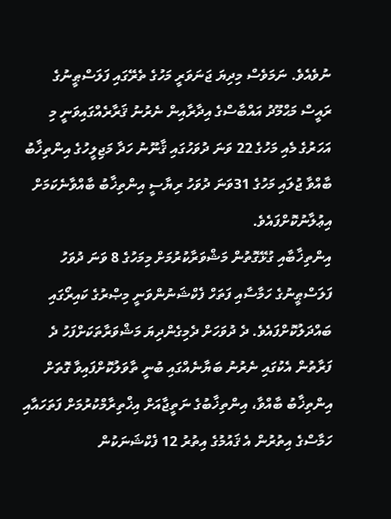ނުވެއެވެ. ނަމަވެސް މިދިޔަ ޖަނަވަރީ މަހުގެ ތެރޭގައި ފަލަސްޠީނުގެ ރައީސް މަޙްމޫދު އައްބާސްގެ އިދާރާއިން ނެރުނު ޤަރާރެއްގައިވަނީ މި އަހަރުގެ މެއި މަހުގެ 22 ވަނަ ދުވަހުގައި ޤާނޫނު ހަދާ މަޖިލީހުގެ އިންތިޚާބު ބާއްވާ ޖުލައި މަހުގެ 31ވަނަ ދުވަހު ރިޔާސީ އިންތިޚާބު ބާއްވާނެކަމަށް އިޢުލާނުކޮށްފައެވެ.
އިންތިޚާބާއި ގުޅޭގޮތުން މަޝްވަރާކުރުމަށް މިމަހުގެ 8 ވަނަ ދުވަހު ފަލަސްޠީނުގެ ހަމާސާއި ފަތަހް ފެކްޝަނުންވަނީ މިޞްރުގެ ކައިރޯގައި ބައްދަލުކޮށްފައެވެ. ދެ ދުވަހަށް ދެމިގެންދިޔަ މަޝްވަރާތަކަށްފަހު ދެ ފަރާތުން އެކުގައި ނެރުނު ބަޔާނެއްގައި ބުނީ ތާވަލުކޮށްފައިވާ ގޮތަށް އިންތިޚާބު ބާއްވާ، އިންތިޚާބުގެ ނަތީޖާއަށް އިޚްތިރާމްކުރުމަށް ފަތަހައާއި ހަމާސްގެ އިތުރުން އެ ޤައުމުގެ އިތުރު 12 ފެކްޝަނަކުން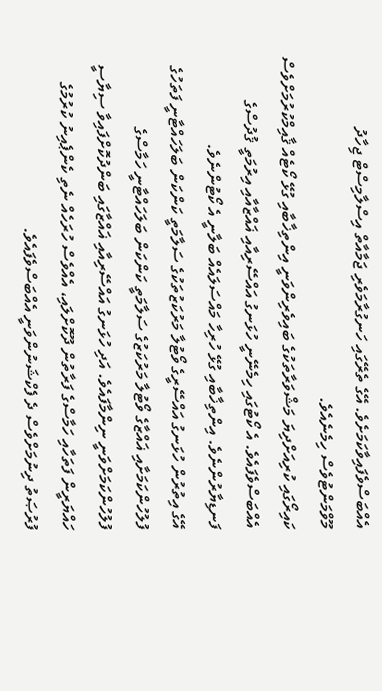އެއްބަސްވެފައިވާކަމަށެވެ. އޭގެ ތެރޭގައި ހަނގުރާމަވެރި ޖަމާއާތް އިސްލާމިސްޓް ޖިހާދު މޫވްމަންޓުވެސް ހިމެނެއެވެ.
ކައިރޯގައި ކުރިއަށްދިޔަ މަޝްވަރާތަކުގެ ބައިވެރިންވަނީ އިންތިޚާބާއި ގުޅޭ ކޯޓެއް ޤާއިމްކުރުމަށްވެސް އެއްބަސްވެފައެވެ. އެ ކޯޓުގައި ހިމެނޭނީ ހުޅަނގު އައްސޭރިއާއި ޣައްޒާއާއި އިރުމަތީ ޤުދުސްގެ ފަނޑިޔާރުންނެވެ. އިންތިޚާބާއި ގުޅޭ ހުރިހާ މައްސަލައެއް ބަލާނީ އެ ކޯޓުންނެވެ.
އޭގެ އިތުރުން ހުޅަނގު އައްސޭރީގެ ވޯޓުލާ މަރުކަޒުތަކުގެ ސަލާމަތީ ކަންކަން ބަލަހައްޓާނީ ފަތަހުގެ ފުލުހުންކަމަށާއި ޣައްޒާގެ ވޯޓުލާ މަރުކަޒުގެ ސަލާމަތީ ކަންކަން ބަލަހައްޓާނީ ހަމާސްގެ ފުލުހުންކަމަށްވަނީ ނިންމާފައެވެ. އަދި ހުޅަނގު އައްސޭރިއާއި ޣައްޒާގައި ބަންދުކޮށްފައިވާ ސިޔާސީ ހައްޔަރީން ފަތަހާއި ހަމާސްގެ ފަރާތުން ދޫކޮށްލައި، އެއްވެސް ހުރަހެއް ނެތި ކެންޕެއިނު ކުރުމުގެ ފުރުޞަތު ދިނުމަށްވެސް ދެ ފެކްޝަނުންވަނީ އެއްބަސްވެފައެވެ.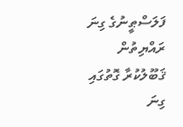ފަލަސްޠީނުގެ ގިނަ ރައްޔިތުން ޤަބޫލުކުރާ ގޮތުގައި ގިނަ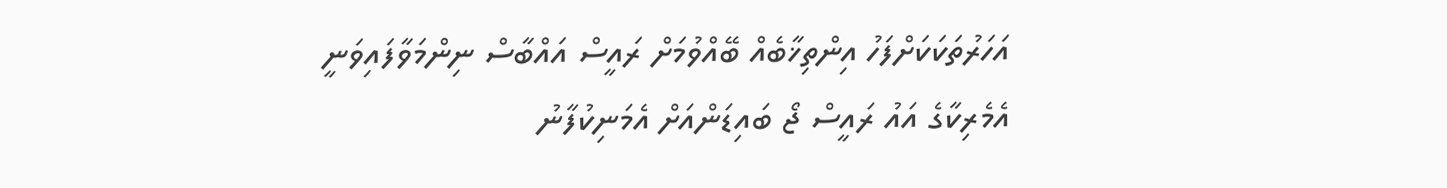އަހަރުތަކަކަށްފަހު އިންތިޚާބެއް ބޭއްވުމަށް ރައީސް އައްބާސް ނިންމަވާފައިވަނީ އެމެރިކާގެ އައު ރައީސް ޖޯ ބައިޑަންއަށް އެމަނިކުފާނު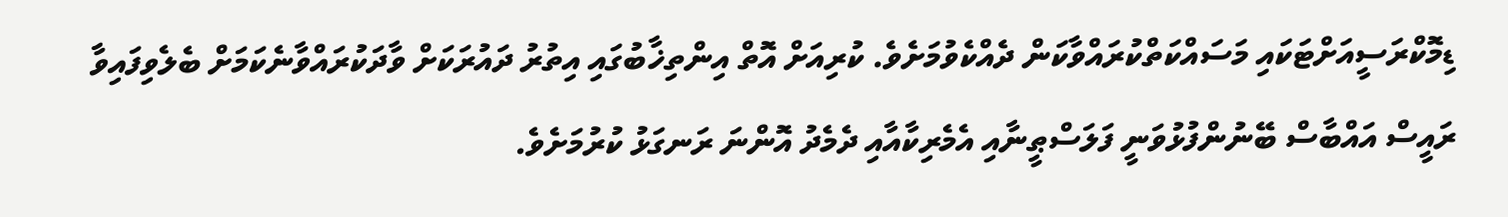ޑިމޮކްރަސީއަށްޓަކައި މަސައްކަތްކުރައްވާކަން ދެއްކެވުމަށެވެ. ކުރިއަށް އޮތް އިންތިޚާބުގައި އިތުރު ދައުރަކަށް ވާދަކުރައްވާނެކަމަށް ބެލެވިފައިވާ ރައީސް އައްބާސް ބޭނުންފުޅުވަނީ ފަލަސްޠީނާއި އެމެރިކާއާއި ދެމެދު އޮންނަ ރަނގަޅު ކުރުމަށެވެ.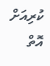ކުރިއަށް އޮތް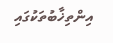އިންތިޚާބުތަކުގައި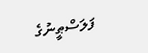ފަލަސްޠީނުގެ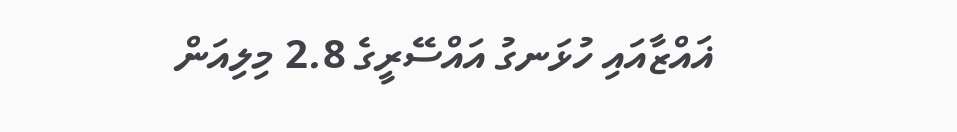ޣައްޒާއައި ހުޅަނގު އައްސޭރީގެ 2.8 މިލިއަން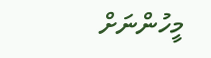މީހުންނަށް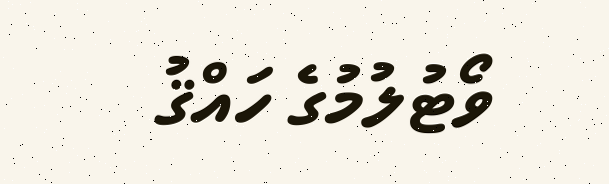ވޯޓުލުމުގެ ހައްޤު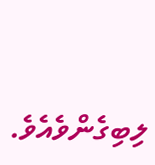ލިބިގެންވެއެވެ.